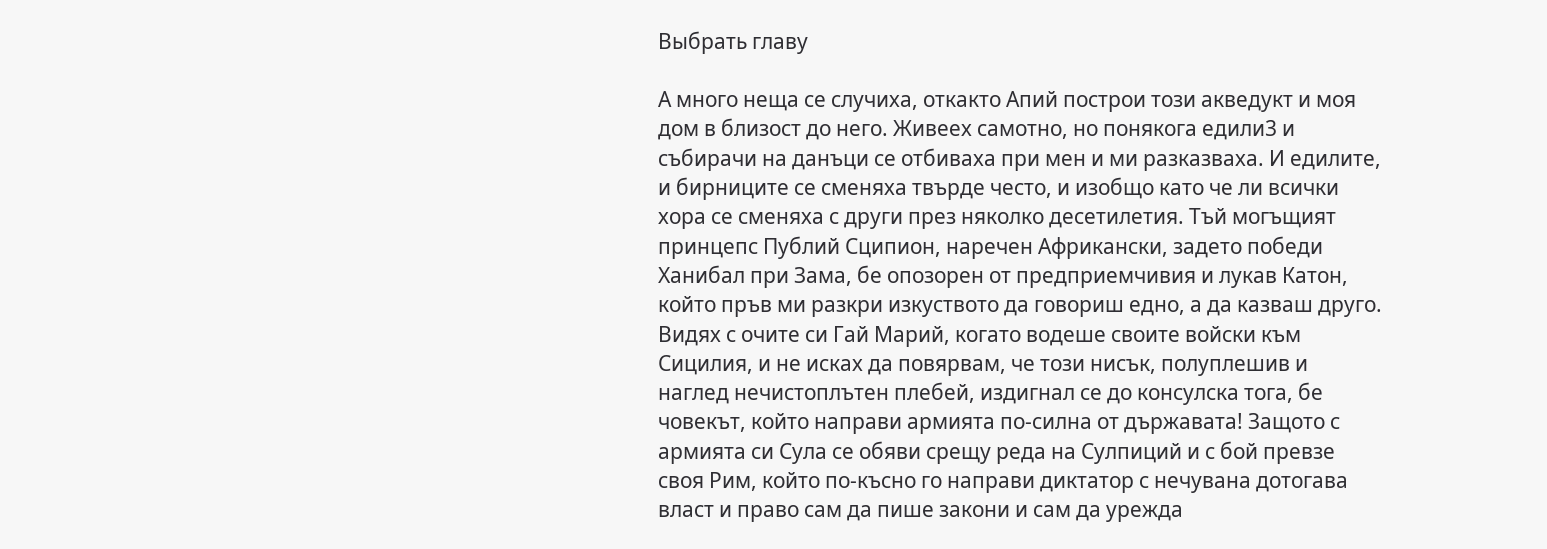Выбрать главу

А много неща се случиха, откакто Апий построи този акведукт и моя дом в близост до него. Живеех самотно, но понякога едили3 и събирачи на данъци се отбиваха при мен и ми разказваха. И едилите, и бирниците се сменяха твърде често, и изобщо като че ли всички хора се сменяха с други през няколко десетилетия. Тъй могъщият принцепс Публий Сципион, наречен Африкански, задето победи Ханибал при Зама, бе опозорен от предприемчивия и лукав Катон, който пръв ми разкри изкуството да говориш едно, а да казваш друго. Видях с очите си Гай Марий, когато водеше своите войски към Сицилия, и не исках да повярвам, че този нисък, полуплешив и наглед нечистоплътен плебей, издигнал се до консулска тога, бе човекът, който направи армията по-силна от държавата! Защото с армията си Сула се обяви срещу реда на Сулпиций и с бой превзе своя Рим, който по-късно го направи диктатор с нечувана дотогава власт и право сам да пише закони и сам да урежда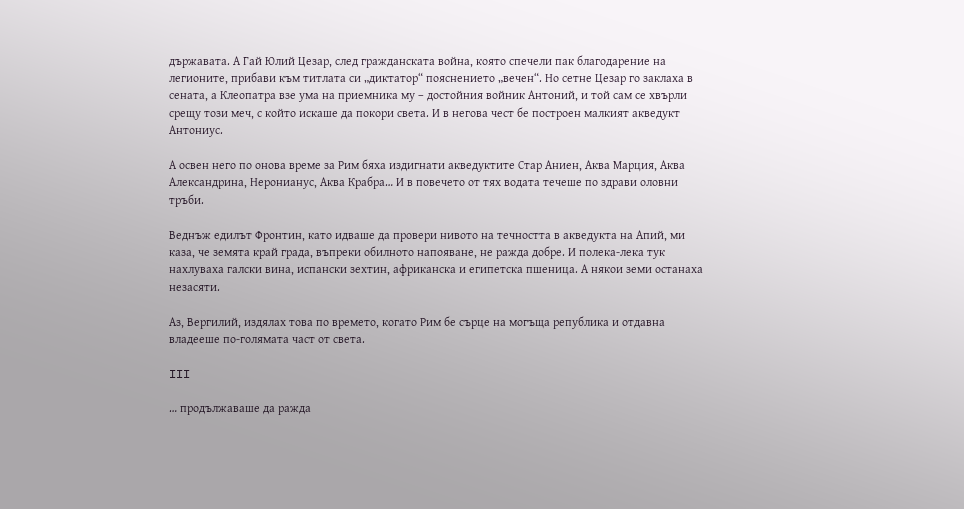държавата. А Гай Юлий Цезар, след гражданската война, която спечели пак благодарение на легионите, прибави към титлата си „диктатор“ пояснението „вечен“. Но сетне Цезар го заклаха в сената, а Клеопатра взе ума на приемника му – достойния войник Антоний, и той сам се хвърли срещу този меч, с който искаше да покори света. И в негова чест бе построен малкият акведукт Антониус.

А освен него по онова време за Рим бяха издигнати акведуктите Стар Аниен, Аква Марция, Аква Александрина, Неронианус, Аква Крабра… И в повечето от тях водата течеше по здрави оловни тръби.

Веднъж едилът Фронтин, като идваше да провери нивото на течността в акведукта на Апий, ми каза, че земята край града, въпреки обилното напояване, не ражда добре. И полека-лека тук нахлуваха галски вина, испански зехтин, африканска и египетска пшеница. А някои земи останаха незасяти.

Аз, Вергилий, издялах това по времето, когато Рим бе сърце на могъща република и отдавна владееше по-голямата част от света.

III

… продължаваше да ражда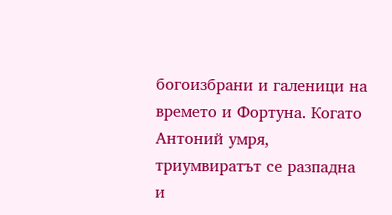богоизбрани и галеници на времето и Фортуна. Когато Антоний умря, триумвиратът се разпадна и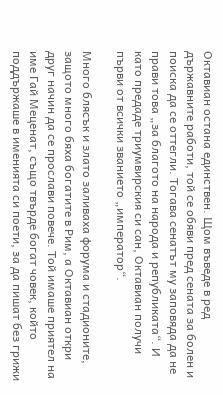Октавиан остана единствен. Щом въведе в ред държавните работи, той се обяви пред сената за болен и поиска да се оттегли. Тогава сенатът му заповяда да не прави това „за благото на народа и републиката“. И като предаде триумвирския си сан, Октавиан получи първи от всички званието „император“.

Много блясък и злато заливаха форума и стадионите, защото много бяха богатите в Рим, а Октавиан откри друг начин да се прослави повече. Той имаше приятел на име Гай Меценат, също твърде богат човек, който поддържаше в именията си поети, за да пишат без грижи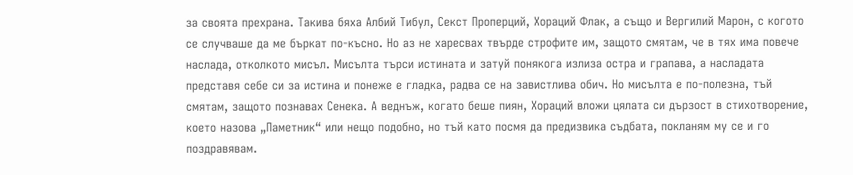за своята прехрана. Такива бяха Албий Тибул, Секст Проперций, Хораций Флак, а също и Вергилий Марон, с когото се случваше да ме бъркат по-късно. Но аз не харесвах твърде строфите им, защото смятам, че в тях има повече наслада, отколкото мисъл. Мисълта търси истината и затуй понякога излиза остра и грапава, а насладата представя себе си за истина и понеже е гладка, радва се на завистлива обич. Но мисълта е по-полезна, тъй смятам, защото познавах Сенека. А веднъж, когато беше пиян, Хораций вложи цялата си дързост в стихотворение, което назова „Паметник“ или нещо подобно, но тъй като посмя да предизвика съдбата, покланям му се и го поздравявам.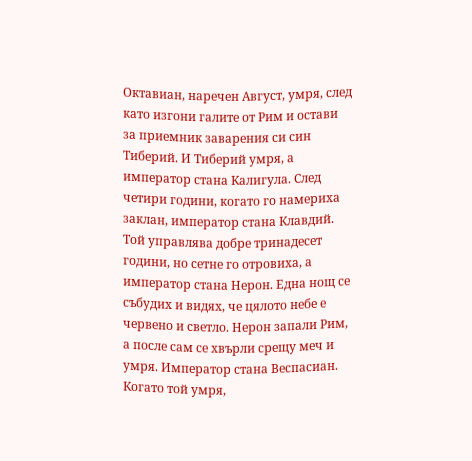Октавиан, наречен Август, умря, след като изгони галите от Рим и остави за приемник заварения си син Тиберий. И Тиберий умря, а император стана Калигула. След четири години, когато го намериха заклан, император стана Клавдий. Той управлява добре тринадесет години, но сетне го отровиха, а император стана Нерон. Една нощ се събудих и видях, че цялото небе е червено и светло. Нерон запали Рим, а после сам се хвърли срещу меч и умря. Император стана Веспасиан. Когато той умря,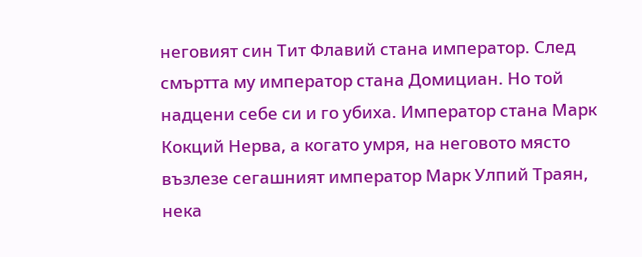неговият син Тит Флавий стана император. След смъртта му император стана Домициан. Но той надцени себе си и го убиха. Император стана Марк Кокций Нерва, а когато умря, на неговото място възлезе сегашният император Марк Улпий Траян, нека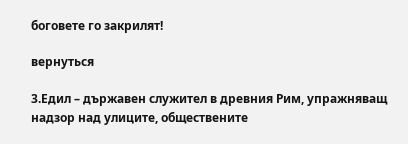боговете го закрилят!

вернуться

3.Едил – държавен служител в древния Рим, упражняващ надзор над улиците, обществените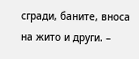сгради, баните, вноса на жито и други. –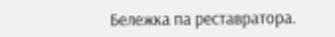Бележка па реставратора.